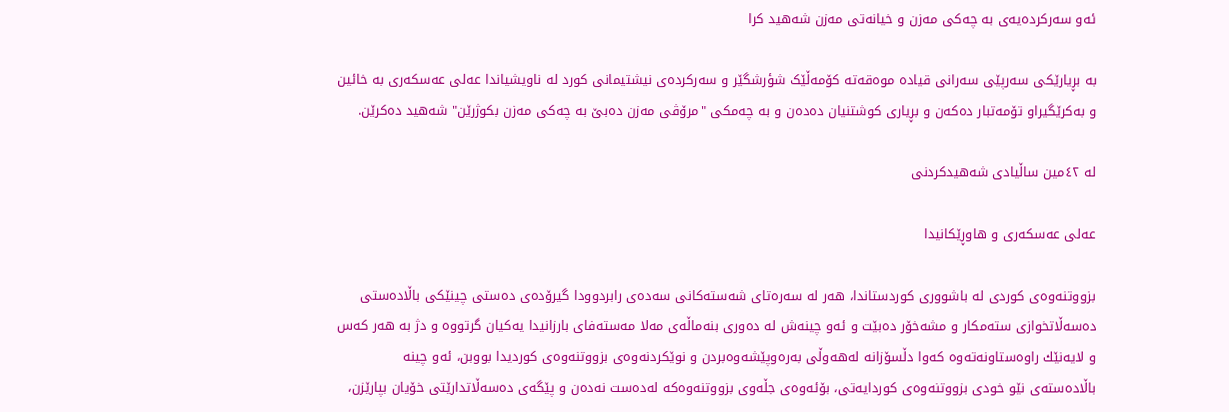ئەو سەرکردەیەی بە چەکی مەزن و خیانەتی مەزن شەهید کرا

به‌ بڕیارێكی سه‌رپێی سه‌رانی قیاده‌ موه‌قه‌ته‌ کۆمەڵێک شؤرشگێر و سەرکردەی نیشتیمانی کورد لە ناویشیاندا عەلی عەسکەری بە ‌خائین و به‌كرێگیراو تۆمه‌تبار ده‌كەن و بڕیاری كوشتنیان ده‌دەن و به‌ چه‌مكی "مرۆڤی مه‌زن ده‌بێ به‌ چه‌كی مه‌زن بكوژرێن" شەهید دەکرێن.

له‌ ٤٢مین ساڵیادی شه‌هیدكردنی

عه‌لی عه‌سكه‌ری و هاوڕێكانیدا

بزووتنه‌وه‌ی كوردی له‌ باشووری كوردستاندا، هه‌ر له‌ سه‌ره‌تای شه‌سته‌كانی سه‌ده‌ی رابردوودا گیرۆده‌ی ده‌ستی چینێكی باڵا‌ده‌ستی ده‌سه‌ڵاتخوازی سته‌مكار و مشه‌خۆر ده‌بێت و ئه‌و چینه‌ش له‌ ده‌وری بنه‌‌ماڵه‌ی مه‌لا مه‌سته‌فای بارزانیدا یه‌كیان گرتووه‌ و دژ به‌ هه‌ر كه‌س و لایه‌نێك راوه‌ستاونه‌ته‌وه‌ كه‌وا دڵسۆزانه‌ له‌هه‌وڵی به‌ره‌وپێشه‌وه‌بردن و نوێكردنه‌وه‌ی بزووتنه‌وه‌ی كوردیدا بووبن‌، ئه‌و چینه‌ باڵاده‌سته‌ی ‌نێو خودی بزووتنه‌وه‌ی كوردایه‌تی، بۆئه‌وه‌ی جڵه‌وی بزووتنه‌وه‌كه‌ له‌ده‌ست نه‌ده‌ن و پێگه‌ی ده‌سه‌ڵاتدارێتی خۆیان بپارێزن،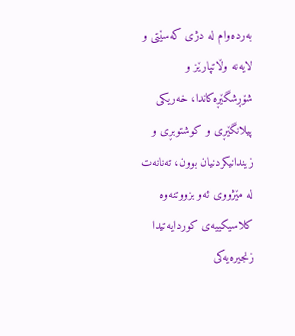به‌ر‌ده‌وام له‌ دژی ‌كه‌سێتی و لایه‌نه‌ وڵاتپارێز و شۆڕشگێڕه‌كاندا، خه‌ریكی پیلانگێڕی و كوشتوبڕی و زیندانیكردنیان بوون، ته‌نانه‌ت له‌ مێژووی ئه‌و بزووتنه‌وه‌ كلاسیكییه‌ی كوردایه‌تیدا زنجیره‌یه‌كی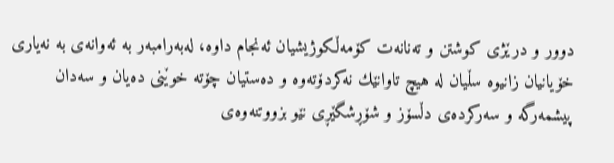دوور و درێژی كوشتن و ته‌نانه‌ت كۆمه‌ڵكوژیشیان ئه‌نجام داوه‌، له‌به‌رامبه‌ر به‌ ئه‌وانه‌ی به‌ نه‌یاری خۆیانیان زانیوه‌ سڵیان له‌ هیچ تاوانێك نه‌كردۆته‌وه‌ و ده‌ستیان چۆته‌ خوێنی ده‌یان و سه‌دان پیشمه‌رگه‌ و سه‌ركرده‌ی دڵسۆز و شۆڕشگێڕی نێو بزووتنه‌وه‌ی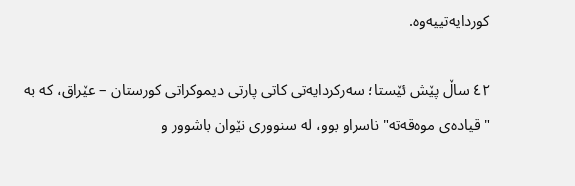كوردایه‌تییه‌وه‌.

٤٢ ساڵ پێش ئێستا؛ سه‌ركردایه‌تی كاتی پارتی دیموكراتی كورستان – عێراق، كه‌ به‌ "قیاده‌ی موه‌قه‌ته‌" ناسراو بوو، له‌ سنووری نێوان باشوور و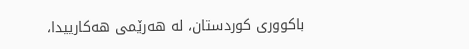باكووری كوردستان، له‌ هه‌رێمی هه‌كارییدا،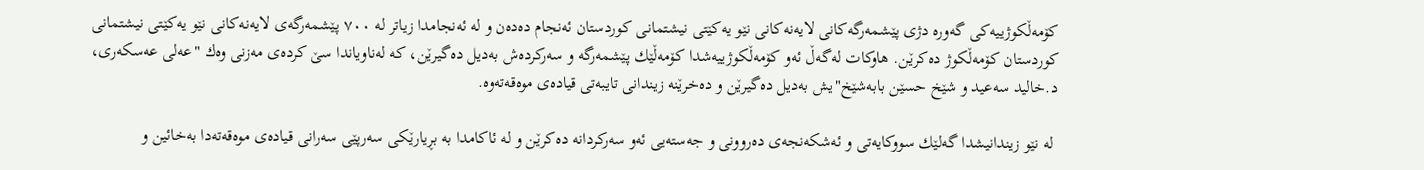كۆمه‌ڵكوژییه‌كی گه‌وره‌ دژی پێشمه‌رگه‌كانی لایه‌نه‌كانی نێو یه‌كێتی نیشتمانی كوردستان ئه‌نجام ده‌ده‌ن و له‌ ئه‌نجامدا زیاتر له‌ ٧٠٠ پێشمه‌رگه‌ی لایه‌نه‌كانی نێو یه‌كێتی نیشتمانی كوردستان كۆمه‌ڵكوژ ده‌كرێن. هاوكات له‌گه‌ڵ ئه‌و كۆمه‌ڵكوژییه‌شدا كۆمه‌ڵێك پێشمه‌رگه‌ و سه‌ركرده‌ش به‌دیل ده‌گیرێن، كه‌ له‌ناویاندا سێ كرده‌ی مه‌زنی وه‌ك "عه‌لی عه‌سكه‌ری، د.خالید سه‌عید و شێخ حسێن بابه‌شێخ"یش به‌دیل ده‌گیرێن و ده‌خرێنه‌ زیندانی تایبه‌تی قیاده‌ی موه‌قه‌ته‌وه‌.

 له‌ نێو زیندانیشدا گه‌لێك سووكایه‌تی و ئه‌شكه‌نجه‌ی ده‌روونی و جه‌سته‌یی ئه‌و سه‌ركردانه‌ ده‌كرێن و له‌ ئاكامدا به‌ بڕیارێكی سه‌رپێی سه‌رانی قیاده‌ی موه‌قه‌ته‌دا به‌خائین و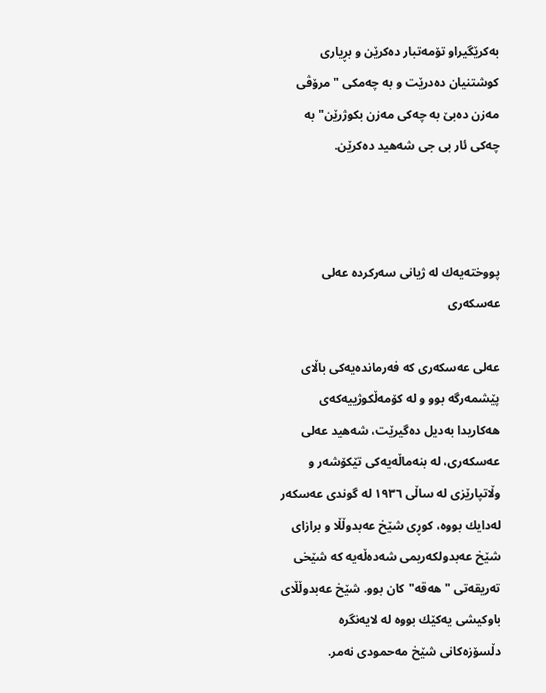به‌كرێگیراو تۆمه‌تبار ده‌كرێن و بڕیاری كوشتنیان ده‌درێت و به‌ چه‌مكی "مرۆڤی مه‌زن ده‌بێ به‌ چه‌كی مه‌زن بكوژرێن" به‌ چه‌كی ئار بی جی شه‌هید ده‌كرێن.



پووخته‌یه‌ك له‌ ژیانی سه‌ركرده عه‌لی عه‌سكه‌ری‌

عه‌لی عه‌سكه‌ری كه‌ فه‌رمانده‌یه‌كی باڵای پێشمه‌رگه‌ بوو و له‌ كۆمه‌ڵكوژییه‌كه‌ی هه‌كاریدا به‌دیل ده‌گیرێت، شه‌هید عه‌لی عه‌سكه‌ری، له‌ بنه‌ماڵه‌یه‌كی تێكۆشه‌ر و وڵاتپارێزی له‌ ساڵی ١٩٣٦ له‌ گوندی عه‌سكه‌ر له‌دایك بووه‌، كوڕی‌ شێخ عه‌بدوڵڵا و برازای‌ شێخ عه‌بدولكه‌ریمی‌ شه‌ده‌ڵه‌یه‌ كه‌ شێخی ته‌ریقه‌تی "هه‌قه‌"كان بوو‌‌. شێخ عه‌بدوڵڵای‌ باوكیشی یه‌كێك‌ بووه‌ له‌ لایه‌نگره‌ دڵسۆزه‌كانی‌ شێخ مه‌حمودی نه‌مر.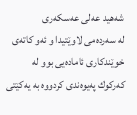شه‌هید عه‌لی‌ عه‌سكه‌ری‌ له ‌سه‌رده‌می‌ لاوێتیدا و ئه‌و كاته‌ی‌ خوێندكاری‌ ئاماده‌یی‌ بوو له‌ كه‌ركوك په‌یوه‌ندی كردووه‌ به ‌یه‌كێتی‌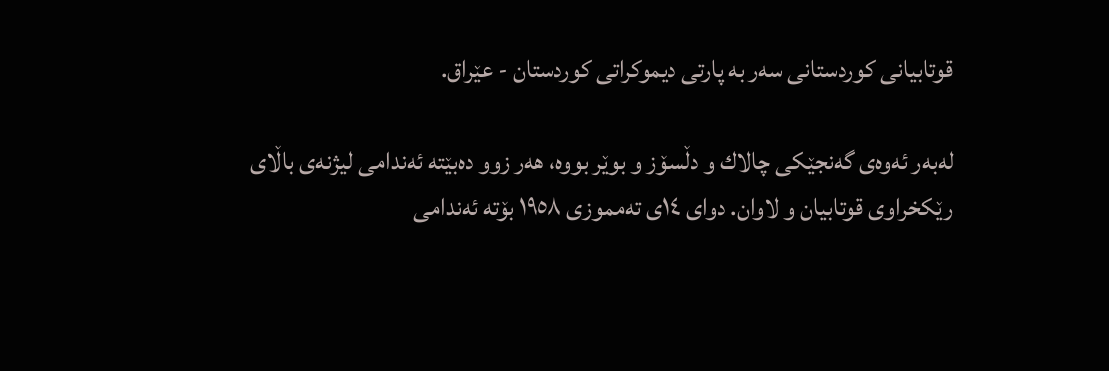قوتابیانی‌ كوردستانی سه‌ر به‌ پارتی دیموكراتی كوردستان - عێراق‌.

له‌به‌ر ئه‌وه‌ی گه‌نجێكی چالاك و دڵسۆز و بوێر بووه،‌ هه‌ر زوو ده‌بێته‌ ئه‌ندامی لیژنه‌ی باڵای رێكخراوی‌ قوتابیان ‌و لاوان. دوای‌ ١٤ی‌ ته‌مموزی‌ ١٩٥٨ بۆته‌ ‌ئه‌ندامی‌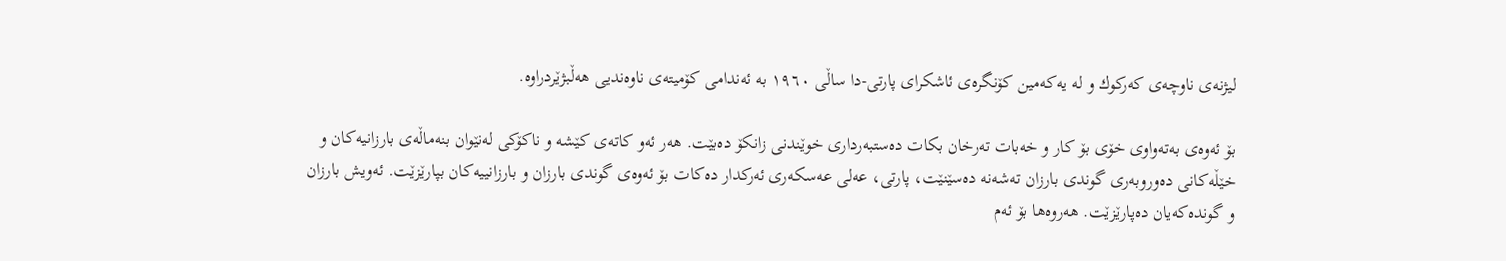لیژنه‌ی‌ ناوچه‌ی‌ كه‌ركوك‌ و له ‌یه‌كه‌مین كۆنگره‌ی‌ ئاشكرای‌ پارتی-دا ساڵی‌ ١٩٦٠ به ‌ئه‌ندامی‌ كۆمیته‌ی‌ ناوه‌ندیی‌ هه‌ڵبژێردراوه.

بۆ ئه‌وه‌ی به‌ته‌واوی خۆی بۆ كار و خه‌بات ته‌رخان بكات ده‌ستبه‌رداری خوێندنی زانكۆ ده‌بێت. هه‌ر ئه‌و كاته‌ی كێشه‌ و ناكۆكی له‌نێوان بنه‌ماڵه‌ی بارزانیه‌كان و خێڵه‌كانی ده‌وروبه‌ری گوندی بارزان ته‌شه‌نه‌ ده‌سێنێت، پارتی، عه‌لی عه‌سكه‌ری ئه‌ركدار ده‌كات بۆ ئه‌وه‌ی گوندی بارزان و بارزانییه‌كان بپارێزێت. ئه‌ویش بارزان و گونده‌كه‌یان ده‌پارێزێت. هه‌روه‌ها بۆ ئه‌م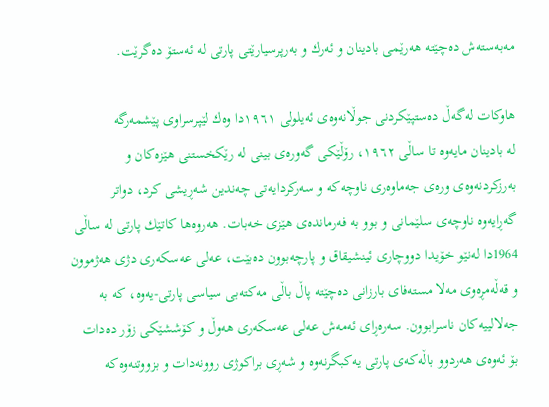مه‌به‌سته‌ش ده‌چێته‌ هه‌رێمی بادینان و ئه‌رك و به‌رپرسیارێتی پارتی له‌ ئه‌ستۆ ده‌گرێت.

هاوكات له‌گه‌‌ڵ ده‌ستپێكردنی‌ جوڵانه‌وه‌ی ئه‌یلولی ١٩٦١دا وه‌ك لێپرسراوی‌ پێشمه‌رگه‌ له ‌بادینان مایه‌وه‌ تا ساڵی‌ ١٩٦٢، رۆڵێكی‌ گه‌وره‌ی‌ بینی‌ له‌ رێكخستنی‌ هێزه‌كان ‌و به‌رزكردنه‌وه‌ی‌ وره‌ی‌ جه‌ماوه‌ری‌ ناوچه‌كه ‌و سه‌ركردایه‌تی‌ چه‌ندین شه‌ڕیشی‌ كرد، دواتر گه‌ڕایه‌وه‌ ناوچه‌ی‌ سلێمانی ‌‌و بوو به‌ فه‌رمانده‌ی‌ هێزی‌ خه‌بات. هه‌روه‌ها كاتێك پارتی له‌ ساڵی 1964دا له‌نێو خۆیدا دووچاری ئینشیقاق و پارچه‌بوون ده‌بێت، عه‌لی عه‌سكه‌ری دژی هه‌ژموون و قه‌ڵه‌مڕه‌وی مه‌لا مسته‌فای بارزانی ده‌چێته‌ پاڵ ‌باڵی‌ مه‌كته‌بی‌ سیاسی‌ پارتی-یه‌وه، كه‌ به‌ جه‌لالییه‌كان ناسرابوون‌. سه‌ره‌ڕای ئه‌مه‌ش عه‌لی عه‌سكه‌ری هه‌وڵ و كۆششێكی زۆر ده‌دات بۆ ئه‌وه‌ی هه‌ردوو باڵه‌كه‌ی پارتی یه‌كبگرنه‌وه‌ و شه‌ڕی براكوژی روونه‌دات و بزووتنه‌وه‌كه‌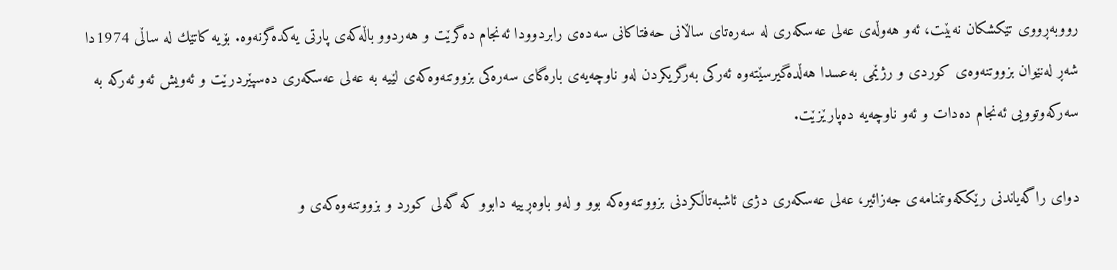رووبه‌ڕووی تێكشكان نه‌بێت، ئه‌و هه‌وڵه‌ی عه‌لی عه‌سكه‌ری له‌ سه‌ره‌تای ساڵانی حه‌فتاكانی سه‌ده‌ی رابردوودا ئه‌نجام ده‌گرێت و هه‌ردوو باڵه‌كه‌ی پارتی یه‌كده‌گرنه‌وه‌. بۆیه‌ كاتێك له‌ ساڵی‌ 1974دا شه‌ڕ له‌نێوان بزووتنه‌وه‌ی كوردی و رژێمی به‌عسدا هه‌ڵده‌گیرسێته‌وه‌ ئه‌ركی به‌رگریكردن له‌و ناوچه‌یه‌ی باره‌گای سه‌ره‌كی بزووتنه‌وه‌كه‌ی لێیه‌ به‌ عه‌لی عه‌سكه‌ری ده‌سپێردرێت و ئه‌ویش ئه‌و ئه‌ركه‌ به‌ سه‌ركه‌وتوویی ئه‌نجام ده‌دات و ئه‌و ناوچه‌یه‌ ده‌پارێزێت.

دوای‌ راگه‌یاندنی‌ رێككه‌وتننامه‌ی‌ جه‌زائیر، عه‌لی عه‌سكه‌ری دژی ئاشبه‌تاڵكردنی بزووتنه‌وه‌كه‌ بوو و له‌و باوه‌ڕییه‌ دابوو كه‌ گه‌لی كورد و بزووتنه‌وه‌كه‌ی و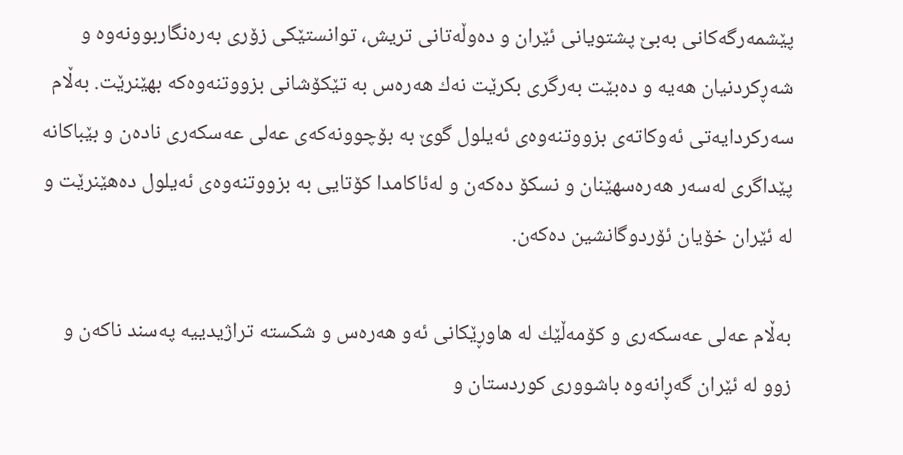پێشمه‌رگه‌كانی به‌بێ پشتویانی ئێران و ده‌وڵه‌تانی تریش، توانستێكی زۆری به‌ره‌نگاربوونه‌وه‌ و شه‌ڕكردنیان هه‌یه‌ و ده‌بێت به‌رگری بكرێت نه‌ك هه‌ره‌س به‌ تێكۆشانی بزووتنه‌وه‌كه‌ بهێنرێت. به‌ڵام سه‌ركردایه‌تی ئه‌وكاته‌ی بزووتنه‌وه‌ی ئه‌یلول گوێ به‌ بۆچوونه‌كه‌ی عه‌لی عه‌سكه‌ری ناده‌ن و بێباكانه‌ پێداگری له‌سه‌ر هه‌ره‌سهێنان و نسكۆ ده‌كه‌ن و له‌ئاكامدا كۆتایی به‌ بزووتنه‌وه‌ی ئه‌یلول ده‌هێنرێت و له‌ ئێران خۆیان ئۆردوگانشین ده‌كه‌ن.

به‌ڵام عه‌لی عه‌سكه‌ری و كۆمه‌ڵێك له‌ هاوڕێكانی ئه‌و هه‌ره‌س و شكسته‌ تراژیدییه‌ په‌سند ناكه‌ن و زوو له‌ ئێران گه‌ڕانه‌وه باشووری‌ كوردستان و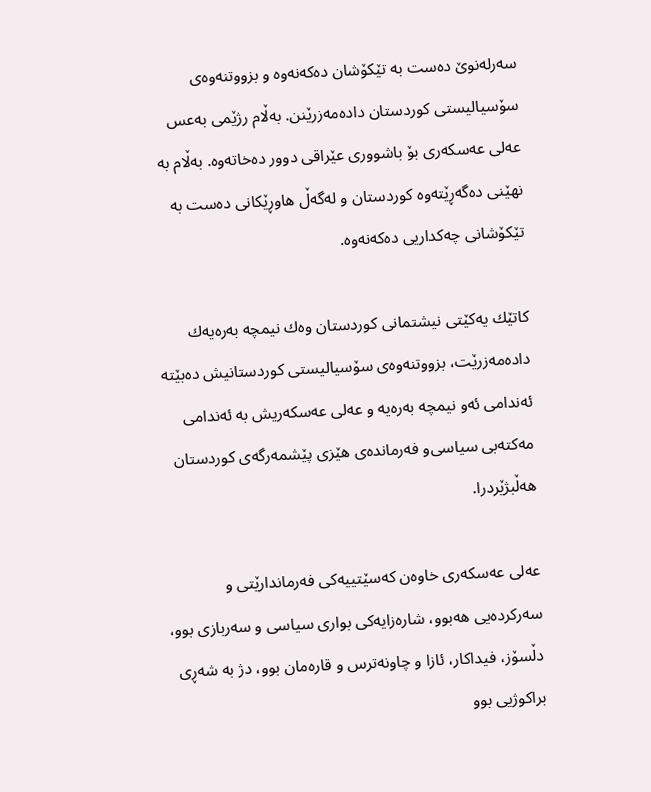سه‌رله‌نوێ ده‌ست به‌ تێكۆشان ده‌كه‌نه‌وه‌ و بزووتنه‌وه‌ی سۆسیالیستی كوردستان داده‌مه‌زرێنن. به‌ڵام رژێمی به‌عس عه‌لی عه‌سكه‌ری بۆ باشووری‌ عێراقی دوور ده‌خاته‌وه‌. به‌ڵام به‌ نهێنی ده‌گه‌ڕێته‌وه‌ كوردستان و له‌گه‌ڵ هاوڕێكانی ده‌ست به‌ تێكۆشانی چه‌كداریی ده‌كه‌نه‌وه‌.

كاتێك یه‌كێتی نیشتمانی كوردستان وه‌ك نیمچه‌ به‌ره‌یه‌ك داده‌مه‌زرێت، بزووتنه‌وه‌ی سۆسیالیستی كوردستانیش ده‌بێته‌ ئه‌ندامی ئه‌و نیمچه‌ به‌ره‌یه‌ و عه‌لی عه‌سكه‌ریش به‌ ئه‌ندامی‌ مه‌كته‌بی‌ سیاسی‌‌و فه‌رمانده‌ی هێزی‌ پێشمه‌رگه‌ی‌ كوردستان هه‌ڵبژێردرا.

عه‌لی عه‌سكه‌ری خاوه‌ن كه‌سێتییه‌كی فه‌رماندارێتی و سه‌ركرده‌یی هه‌بوو، شاره‌زایه‌كی بواری سیاسی و سه‌ربازی بوو، دڵسۆز، فیداكار، ئازا و چاونه‌ترس و قاره‌مان بوو، دژ به‌ شه‌ڕی براكوژیی بوو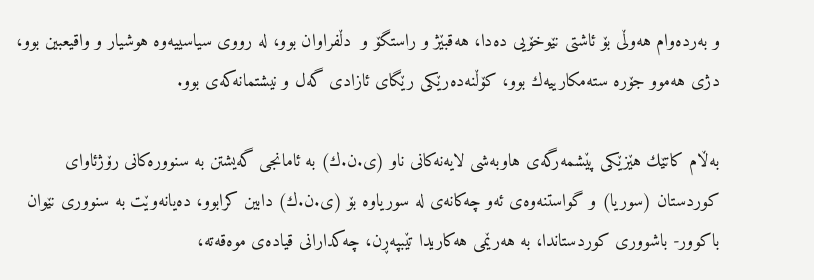و به‌رده‌وام هه‌وڵی بۆ ئاشتی نێوخۆیی ده‌دا، هه‌قبێژ و راستگۆ و  دڵفراوان بوو، له‌ رووی سیاسییه‌وه‌ هوشیار و واقیعبین بوو، دژی هه‌موو جۆره‌ سته‌مكارییه‌ك بوو، كۆڵنه‌ده‌رێكی رێگای ئازادی گه‌ل و نیشتمانه‌كه‌ی بوو.

به‌ڵام كاتێك هێزێكی پێشمه‌رگه‌ی هاوبه‌شی لایه‌نه‌كانی ناو (ی.ن.ك) به‌ ئامانجی گه‌یشتن به‌ سنووره‌كانی رۆژئاوای كوردستان (سوریا) و گواستنه‌وه‌ی ئه‌و چه‌كانه‌ی له‌ سوریاوه‌ بۆ (ی.ن.ك) دابین كرابوو، ده‌یانه‌وێت به‌ سنووری نێوان باكوور- باشووری كوردستاندا، به‌ هه‌رێمی هه‌كاریدا تێبپه‌ڕن، چه‌كدارانی قیاده‌ی موه‌قه‌ته‌،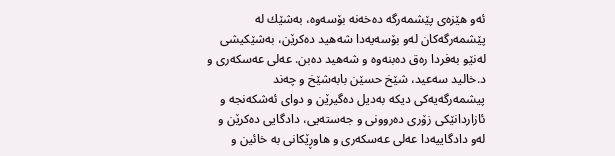ئه‌و هێزه‌ی پێشمه‌رگه‌ ده‌خه‌نه‌ بۆسه‌وه‌، به‌شێك له‌ پێشمه‌رگه‌كان له‌و بۆسه‌یه‌دا شه‌هید ده‌كرێن، به‌شێكیشی له‌نێو به‌فردا ره‌ق ده‌بنه‌وه‌ و شه‌هید ده‌بن. عه‌لی عه‌سكه‌ری و د.خالید سه‌عید، شێخ حسێن بابه‌شێخ و چه‌ند پیشمه‌رگه‌یه‌كی دیكه‌ به‌دیل ده‌گیرێن و دوای ئه‌شكه‌نجه‌ و ئازاردانێكی زۆری ده‌روونی و جه‌سته‌یی، دادگایی ده‌كرێن و له‌و دادگاییه‌دا عه‌لی عه‌سكه‌ری و هاوڕێكانی به‌ خائین و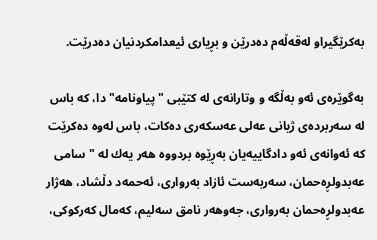به‌كرێگیراو له‌قه‌ڵه‌م ده‌درێن و بڕیاری ئیعدامكردنیان ده‌درێت.

به‌گوێره‌ی ئه‌و به‌ڵگه‌ و وتارانه‌ی له‌ كتێبی "پیاونامه‌"دا، كه‌ باس له‌ سه‌ربرده‌ی ژیانی عه‌لی عه‌سكه‌ری ده‌كات، باس له‌وه‌ ده‌كرێت كه ئه‌وانه‌ی ئه‌و دادگاییه‌یان به‌ڕێوه‌ بردووه‌ هه‌ر یه‌ك له‌ "سامی عه‌بدولڕه‌حمان، سه‌ربه‌ست ئازاد به‌رواری، ئه‌حمه‌د دڵشاد، هه‌ژار عه‌بدولڕه‌حمان به‌رواری، جه‌وهه‌ر نامق سه‌لیم، كه‌مال كه‌ركوكی،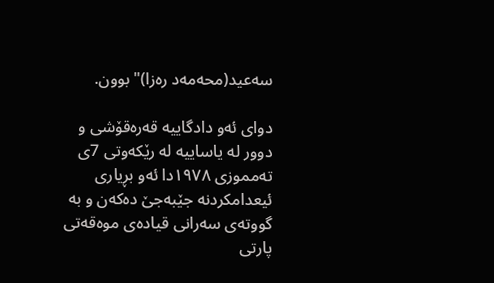سه‌عید(محه‌مه‌د ره‌زا)" بوون.

دوای ئه‌و دادگاییه‌ قه‌ره‌قۆشی و دوور له‌ یاساییه‌ له‌ رێكه‌وتی 7ی ته‌مموزی ١٩٧٨دا ئه‌و بڕیاری ئیعدامكردنه‌ جێبه‌جێ ده‌كه‌ن و به‌ گووته‌ی سه‌رانی قیاده‌ی موه‌قه‌تی پارتی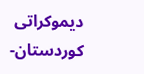دیموكراتی كوردستان-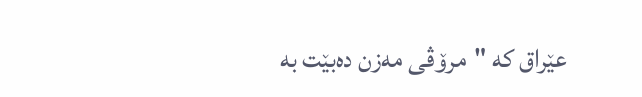عێراق كه‌ "مرۆڤی مه‌زن ده‌بێت به‌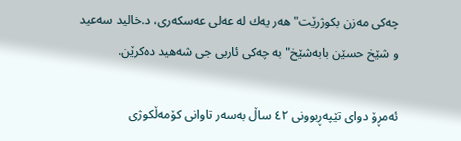چه‌كی مه‌زن بكوژرێت" هه‌ر یه‌ك له‌ عه‌لی عه‌سكه‌ری، د.خالید سه‌عید و شێخ حسێن بابه‌شێخ" به‌ چه‌كی ئاربی جی شه‌هید ده‌كرێن.

ئه‌مڕۆ دوای تێپه‌ڕبوونی ٤٢ ساڵ به‌سه‌ر تاوانی كۆمه‌ڵكوژی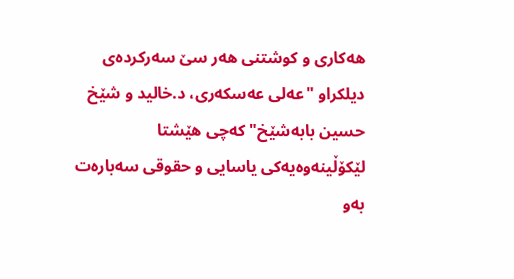هه‌كاری و كوشتنی هه‌ر سێ سه‌ركرده‌ی دیلكراو "عه‌لی عه‌سكه‌ری، د.خالید و شێخ حسین بابه‌شێخ" كه‌چی هێشتا لێكۆڵینه‌وه‌یه‌كی یاسایی و حقوقی سه‌باره‌ت به‌و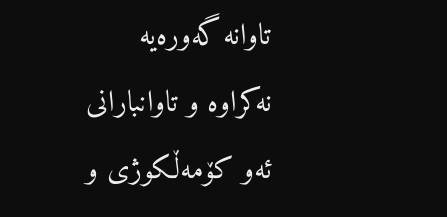تاوانه‌ گه‌وره‌یه‌ نه‌كراوه‌ و تاوانبارانی ئه‌و كۆمه‌ڵكوژی و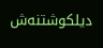دیلكوشتنه‌ش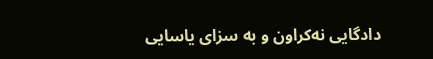دادگایی نه‌كراون و به‌ سزای یاسایی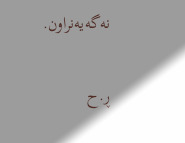نه‌گه‌یه‌نراون.

ڕ.ح